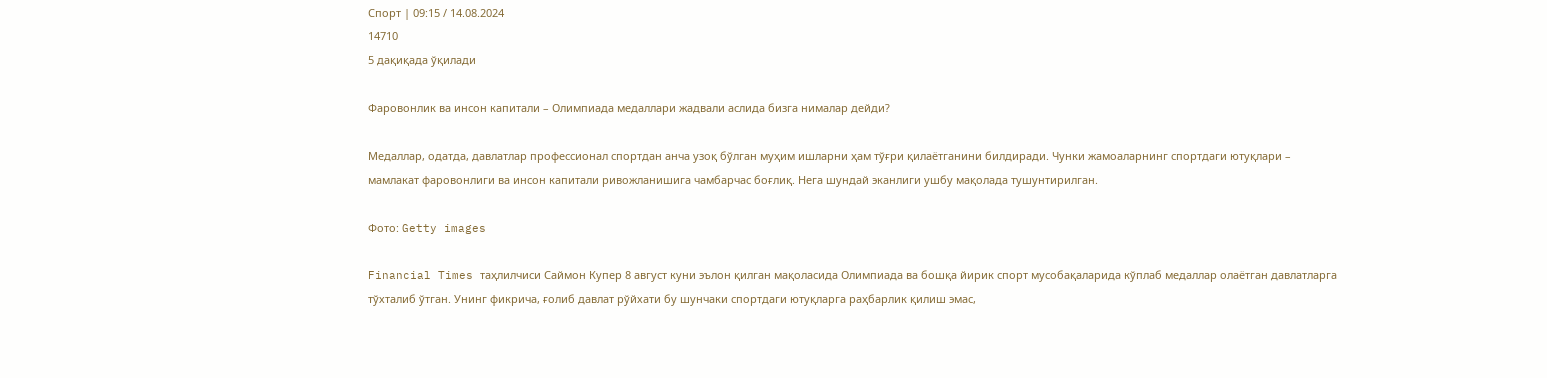Спорт | 09:15 / 14.08.2024
14710
5 дақиқада ўқилади

Фаровонлик ва инсон капитали – Олимпиада медаллари жадвали аслида бизга нималар дейди?

Медаллар, одатда, давлатлар профессионал спортдан анча узоқ бўлган муҳим ишларни ҳам тўғри қилаётганини билдиради. Чунки жамоаларнинг спортдаги ютуқлари – мамлакат фаровонлиги ва инсон капитали ривожланишига чамбарчас боғлиқ. Нега шундай эканлиги ушбу мақолада тушунтирилган.

Фото: Getty images

Financial Times таҳлилчиси Саймон Купер 8 август куни эълон қилган мақоласида Олимпиада ва бошқа йирик спорт мусобақаларида кўплаб медаллар олаётган давлатларга тўхталиб ўтган. Унинг фикрича, ғолиб давлат рўйхати бу шунчаки спортдаги ютуқларга раҳбарлик қилиш эмас,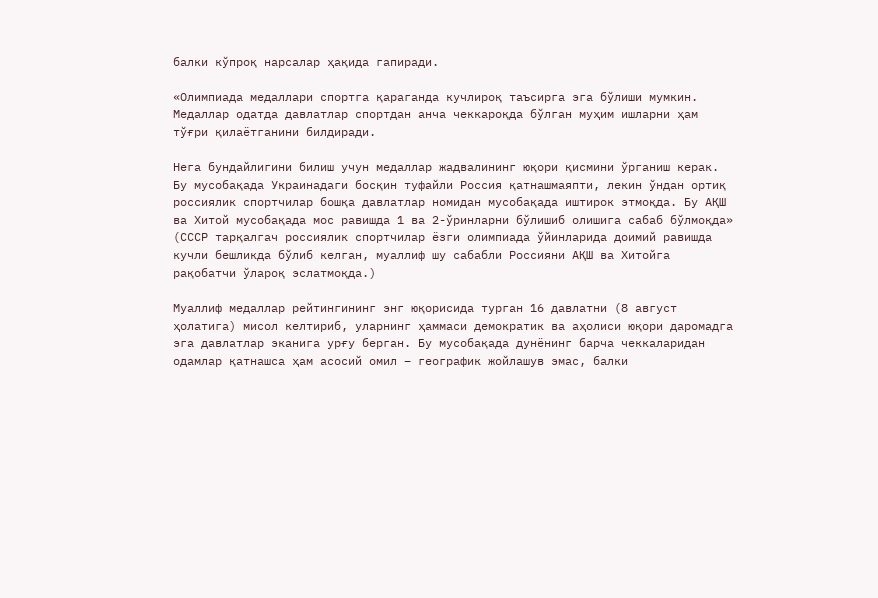балки кўпроқ нарсалар ҳақида гапиради.

«Олимпиада медаллари спортга қараганда кучлироқ таъсирга эга бўлиши мумкин. Медаллар одатда давлатлар спортдан анча чеккароқда бўлган муҳим ишларни ҳам тўғри қилаётганини билдиради.

Нега бундайлигини билиш учун медаллар жадвалининг юқори қисмини ўрганиш керак. Бу мусобақада Украинадаги босқин туфайли Россия қатнашмаяпти, лекин ўндан ортиқ россиялик спортчилар бошқа давлатлар номидан мусобақада иштирок этмоқда. Бу АҚШ ва Хитой мусобақада мос равишда 1 ва 2-ўринларни бўлишиб олишига сабаб бўлмоқда» (СССР тарқалгач россиялик спортчилар ёзги олимпиада ўйинларида доимий равишда кучли бешликда бўлиб келган, муаллиф шу сабабли Россияни АҚШ ва Хитойга рақобатчи ўлароқ эслатмоқда.)

Муаллиф медаллар рейтингининг энг юқорисида турган 16 давлатни (8 август ҳолатига) мисол келтириб, уларнинг ҳаммаси демократик ва аҳолиси юқори даромадга эга давлатлар эканига урғу берган. Бу мусобақада дунёнинг барча чеккаларидан одамлар қатнашса ҳам асосий омил – географик жойлашув эмас, балки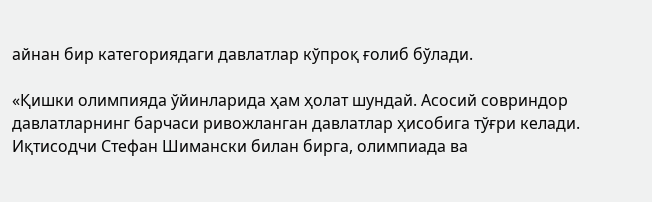айнан бир категориядаги давлатлар кўпроқ ғолиб бўлади.

«Қишки олимпияда ўйинларида ҳам ҳолат шундай. Асосий совриндор давлатларнинг барчаси ривожланган давлатлар ҳисобига тўғри келади. Иқтисодчи Стефан Шимански билан бирга, олимпиада ва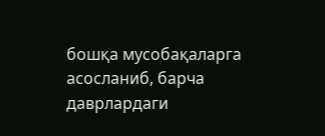бошқа мусобақаларга асосланиб, барча даврлардаги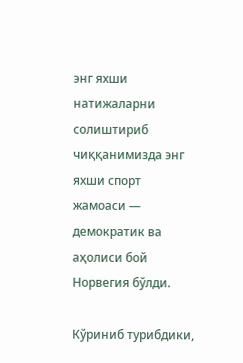энг яхши натижаларни солиштириб чиққанимизда энг яхши спорт жамоаси — демократик ва аҳолиси бой Норвегия бўлди.

Кўриниб турибдики,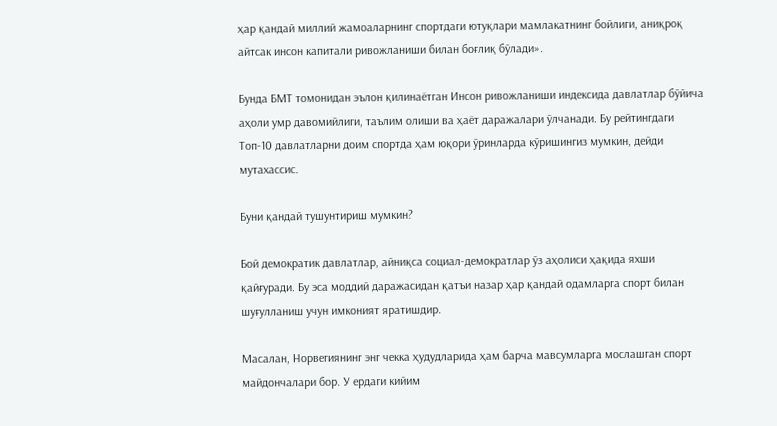ҳар қандай миллий жамоаларнинг спортдаги ютуқлари мамлакатнинг бойлиги, аниқроқ айтсак инсон капитали ривожланиши билан боғлиқ бўлади».

Бунда БМТ томонидан эълон қилинаётган Инсон ривожланиши индексида давлатлар бўйича аҳоли умр давомийлиги, таълим олиши ва ҳаёт даражалари ўлчанади. Бу рейтингдаги Топ-10 давлатларни доим спортда ҳам юқори ўринларда кўришингиз мумкин, дейди мутахассис.

Буни қандай тушунтириш мумкин?

Бой демократик давлатлар, айниқса социал-демократлар ўз аҳолиси ҳақида яхши қайғуради. Бу эса моддий даражасидан қатъи назар ҳар қандай одамларга спорт билан шуғулланиш учун имконият яратишдир.

Масалан, Норвегиянинг энг чекка ҳудудларида ҳам барча мавсумларга мослашган спорт майдончалари бор. У ердаги кийим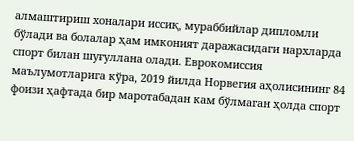алмаштириш хоналари иссиқ, мураббийлар дипломли бўлади ва болалар ҳам имконият даражасидаги нархларда спорт билан шуғуллана олади. Еврокомиссия маълумотларига кўра, 2019 йилда Норвегия аҳолисининг 84 фоизи ҳафтада бир маротабадан кам бўлмаган ҳолда спорт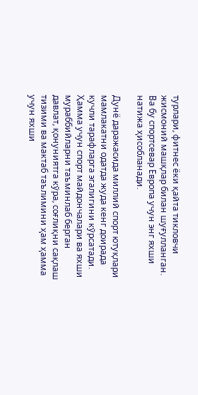турлари, фитнес ёки қайта тикловчи жисмоний машқлар билан шуғулланган. Ва бу спортсевар Европа учун энг яхши натижа ҳисобланади.

Дунё даражасида миллий спорт ютуқлари мамлакатни одатда жуда кенг доирада кучли тарафларга эгалигини кўрсатади. Ҳамма учун спорт майдончалари ва яхши мураббийларни таъминлаб берган давлат, қонуниятга кўра, соғлиқни сақлаш тизими ва мактаб таълимини ҳам ҳамма учун яхши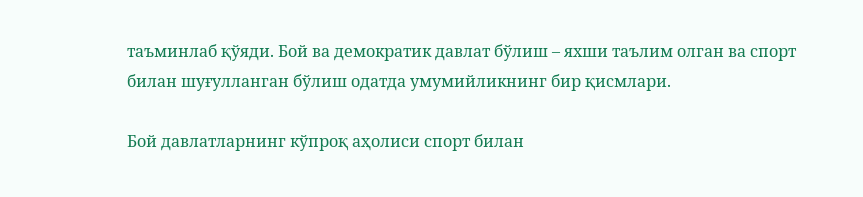таъминлаб қўяди. Бой ва демократик давлат бўлиш – яхши таълим олган ва спорт билан шуғулланган бўлиш одатда умумийликнинг бир қисмлари.

Бой давлатларнинг кўпроқ аҳолиси спорт билан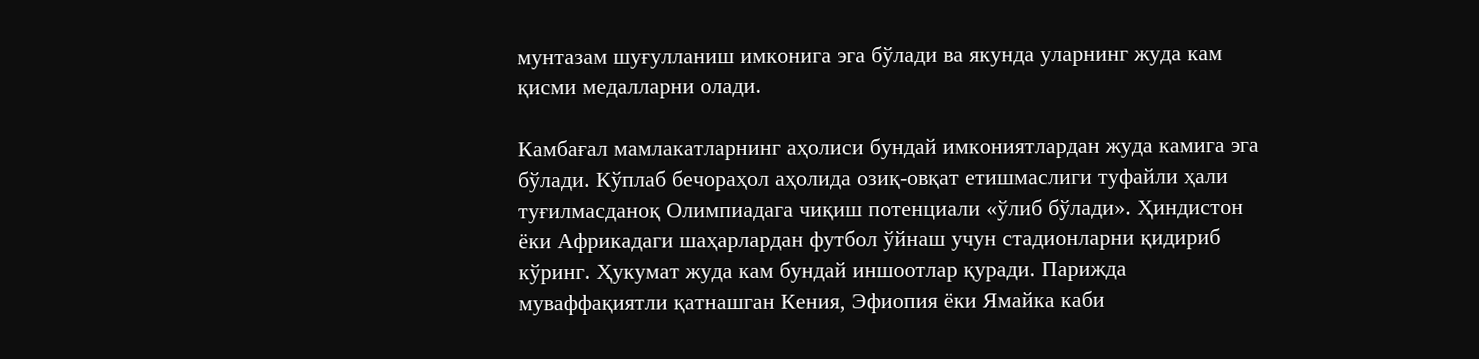мунтазам шуғулланиш имконига эга бўлади ва якунда уларнинг жуда кам қисми медалларни олади.

Камбағал мамлакатларнинг аҳолиси бундай имкониятлардан жуда камига эга бўлади. Кўплаб бечораҳол аҳолида озиқ-овқат етишмаслиги туфайли ҳали туғилмасданоқ Олимпиадага чиқиш потенциали «ўлиб бўлади». Ҳиндистон ёки Африкадаги шаҳарлардан футбол ўйнаш учун стадионларни қидириб кўринг. Ҳукумат жуда кам бундай иншоотлар қуради. Парижда муваффақиятли қатнашган Кения, Эфиопия ёки Ямайка каби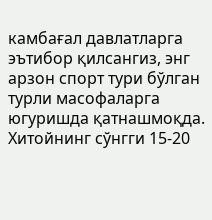камбағал давлатларга эътибор қилсангиз, энг арзон спорт тури бўлган турли масофаларга югуришда қатнашмоқда. Хитойнинг сўнгги 15-20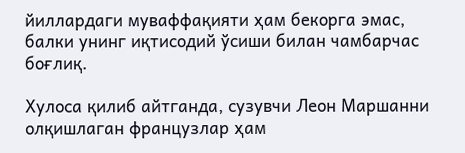йиллардаги муваффақияти ҳам бекорга эмас, балки унинг иқтисодий ўсиши билан чамбарчас боғлиқ.

Хулоса қилиб айтганда, сузувчи Леон Маршанни олқишлаган французлар ҳам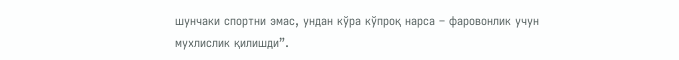шунчаки спортни эмас, ундан кўра кўпроқ нарса – фаровонлик учун мухлислик қилишди”.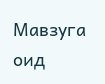Мавзуга оид